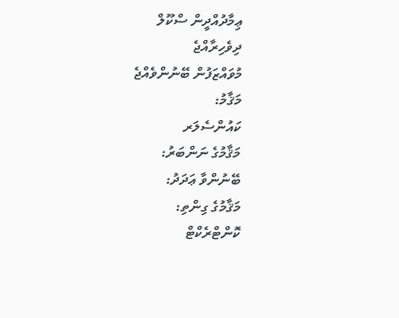ޢިމާދުއްދީން ސްކޫލް
ދިވެހިރާއްޖެ
މުވައްޒަފުން ބޭނުންވެއްޖެ
މަޤާމު:
ކައުންސެލަރ
މަޤާމުގެ ނަންބަރު:
ބޭނުންވާ ޢަދަދު:
މަޤާމުގެ ގިންތި:
ކޮންޓްރެކްޓް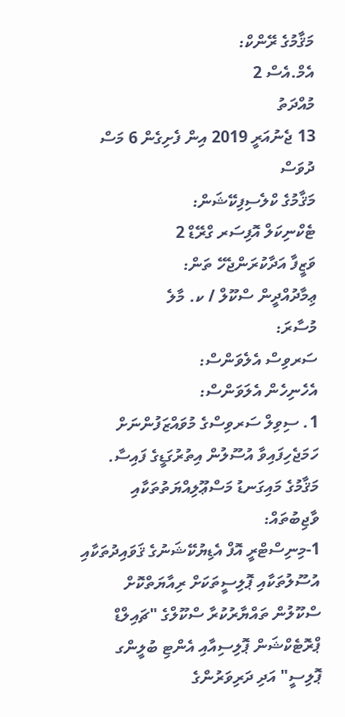މަޤާމުގެ ރޭންކް:
އެމް.އެސް 2
މުއްދަތު
13 ޖެނުއަރީ 2019 އިން ފެށިގެން 6 މަސް ދުވަސް
މަޤާމުގެ ކްލެސިފިކޭޝަން:
ޓެކްނިކަލް އޮފިސަރ ގްރޭޑް 2
ވަޒީފާ އަދާކުރަންޖެހޭ ތަން:
ޢިމާދުއްދީން ސްކޫލް / ކ. މާލެ
މުސާރަ:
ސަރވިސް އެލެވަންސް:
އެހެނިހެން އެލަވަންސް:
1. ސިވިލް ސަރވިސްގެ މުވައްޒަފުންނަށް ހަމަޖެހިފައިވާ އުސޫލުން އިތުރުގަޑީގެ ފައިސާ.
މަޤާމުގެ މައިގަނޑު މަސްޢޫލިއްޔަތުތަކާއި ވާޖިބުތައް:
1-މިނިސްޓްރީ އޮފް އެޑިޔުކޭޝަނުގެ ޤަވައިދުތަކާއި އުސޫލުތަކާއި ޕޮލިސީތަކަށް ރިއާޔަތްކޮށް ސްކޫލުން ތައްޔާރުކުރާ ސްކޫލްގެ "ޗައިލްޑް ޕްރޮޓެކްޝަން ޕޮލިސިއާއި އެންޓި ބުލީންގ ޕޮލިސީ" އަދި ދަރިވަރުންގެ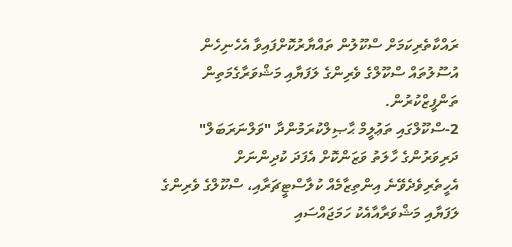ރައްކާތެރިކަމަށް ސްކޫލުން ތައްޔާރުކޮށްފައިވާ އެހެނިހެން އުސޫލުތައް ސްކޫލްގެ ވެރިންގެ ލަފަޔާއި މަޝްވަރާގެމަތިން ތަންފީޒްކުރުން.
2-ސްކޫލްގައި ތަޢުލީމް ޙާޞިލްކުރަމުންދާ "ވަލްނަރަބަލް" ދަރިވަރުންގެ ހާލަތު ވަޒަންކޮށް އެފަދަ ކުދިންނަށް އެހީތެރިވެދެވޭނެ އިންތިޒާމެއް ކުލާސްޓީޗަރާއި، ސްކޫލްގެ ވެރިންގެ ލަފަޔާއި މަޝްވަރާއާއެކު ހަމަޖައްސައި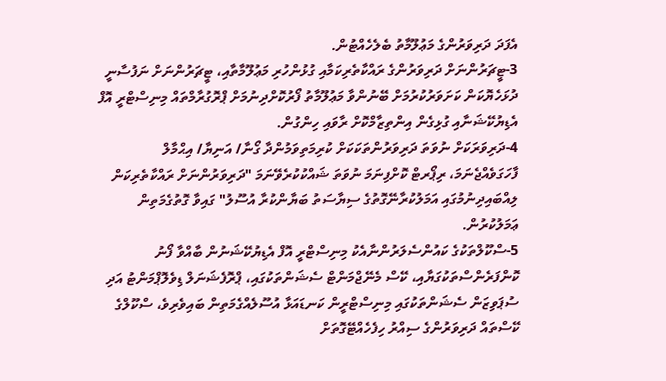އެފަދަ ދަރިވަރުންގެ މަޢުލޫމާތު ބެލެހެއްޓުން.
3-ޓީޗަރުންނަށް ދަރިވަރުންގެ ރައްކާތެރިކަމާއި ގުޅުންހުރި މަޢުލޫމާތާއި، ޓީޗަރުންނަށް ނަފުސާނީ ދުޅަހެޔޮކަން ކަށަވަރުކުރުމަށް ބޭނުންވާ މަޢުލޫމާތު ފޯރުކޮށްދިނުމަށް ޕްރޮގުރާމްތައް މިނިސްޓްރީ އޮފް އެޑިޔުކޭޝަނާއި ގުޅިގެން އިންތިޒާމްކޮށް ރާވައި ހިންގުން.
4-ދަރިވަރަކަށް ނުވަތަ ދަރިވަރުންތަކަކަށް ކުރިމަތިވަމުންދާ ގޯނާ/ އަނިޔާ/ އިޙްމާލް ފާހަގަވެއްޖެނަމަ، ރިޕޯރޓް ކޮށްފިނަމަ ނުވަތަ ޝައްކުކުރެވޭނަމަ "ދަރިވަރުންނަށް ރައްކާތެރިކަން ލިއްބައިދިނުމުގައި އަމަލުކުރާނޭގޮތުގެ ސިޔާސަތު ބަޔާންކުރާ އުސޫލު" ގައިވާ ގޮތުގެމަތިން ޢަމަލުކުރުން.
5-ސްކޫލްތަކުގެ ކައުންސެލަރުންނާއެކު މިނިސްޓްރީ އޮފް އެޑިޔުކޭޝަނުން ބާއްވާ ފޯނު ކޮންފަރެންސްތަކުގަޔާއި، ކޭސް މެނޭޖްމަންޓް ސެޝަންތަކުގައި، ޕްރޮފެޝަނަލް ޑިވެލޮޕްމަންޓު އަދި ސުޕަވިޒަން ސެޝަންތަކުގައި މިނިސްޓްރީން ކަނޑައަޅާ އުސޫލެއްގެމަތިން ބައިވެރިވެ، ސްކޫލްގެ ކޭސްތައް ދަރިވަރުންގެ ސިއްރު ހިފެހެއްޓޭގޮތަށް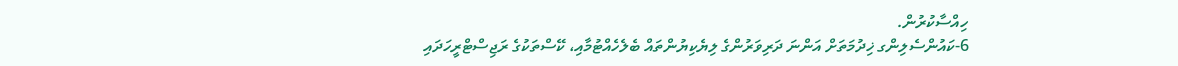ހިއްސާކުރުން.
6-ކައުންސެލިންގ ޚިދުމަތަށް އަންނަ ދަރިވަރުންގެ ލިޔެކިޔުންތައް ބެލެހެއްޓުމާއި، ކޭސްތަކުގެ ރަޖިސްޓްރީހަދައި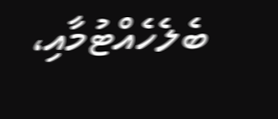ބެލެހެއްޓުމާއި،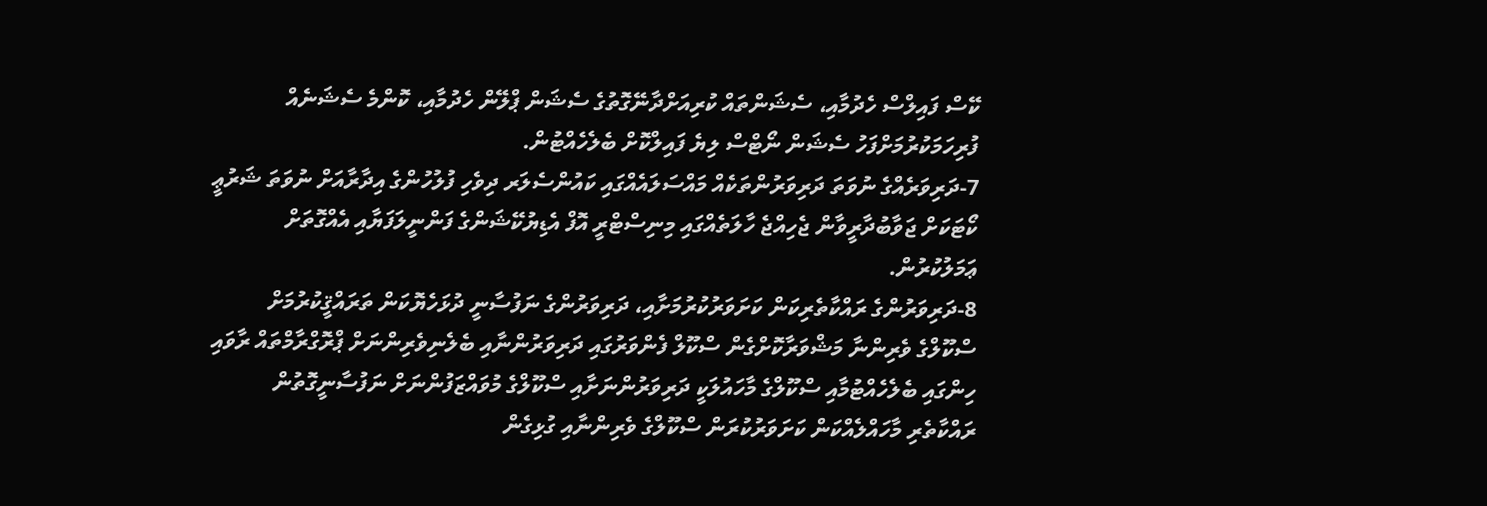ކޭސް ފައިލްސް ހެދުމާއި، ސެޝަންތައް ކުރިއަށްދާނޭގޮތުގެ ސެޝަން ޕްލޭން ހެދުމާއި، ކޮންމެ ސެޝަނެއް ފުރިހަމަކުރުމަށްފަހު ސެޝަން ނޯޓްސް ލިޔެ ފައިލްކޮށް ބެލެހެއްޓުން.
7-ދަރިވަރެއްގެ ނުވަތަ ދަރިވަރުންތަކެއް މައްސަލައެއްގައި ކައުންސެލަރ ދިވެހި ފުލުހުންގެ އިދާރާއަށް ނުވަތަ ޝަރުޢީ ކޯޓަކަށް ޖަވާބުދާރީވާން ޖެހިއްޖެ ހާލަތެއްގައި މިނިސްޓްރީ އޮފް އެޑިޔުކޭޝަންގެ ފަންނީލަފަޔާއި އެއްގޮތަށް ޢަމަލުކުރުން.
8-ދަރިވަރުންގެ ރައްކާތެރިކަން ކަށަވަރުކުރުމަށާއި، ދަރިވަރުންގެ ނަފުސާނީ ދުޅަހެޔޮކަން ތަރައްޤީކުރުމަށް ސްކޫލްގެ ވެރިންނާ މަޝްވަރާކޮށްގެން ސްކޫލް ފެންވަރުގައި ދަރިވަރުންނާއި ބެލެނިވެރިންނަށް ޕްރޮގްރާމްތައް ރާވައި ހިންގައި ބެލެހެއްޓުމާއި ސްކޫލްގެ މާހައުލަކީ ދަރިވަރުންނަށާއި ސްކޫލްގެ މުވައްޒަފުންނަށް ނަފުސާނީގޮތުން ރައްކާތެރި މާހައްލެއްކަން ކަށަވަރުކުރަން ސްކޫލްގެ ވެރިންނާއި ގުޅިގެން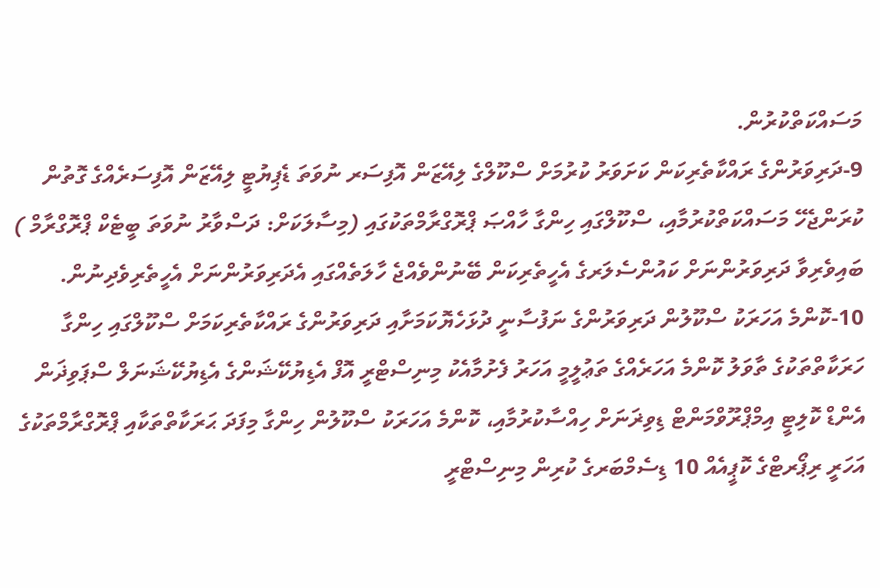މަސައްކަތްކުރުން.
9-ދަރިވަރުންގެ ރައްކާތެރިކަން ކަށަވަރު ކުރުމަށް ސްކޫލްގެ ލިއޭޒަން އޮފިސަރ ނުވަތަ ޑެޕިޔުޓީ ލިއޭޒަން އޮފިސަރެއްގެ ގޮތުން ކުރަންޖެހޭ މަސައްކަތްކުރުމާއި، ސްކޫލްގައި ހިންގާ ހާއްޞަ ޕްރޮގްރާމްތަކުގައި (މިސާލަކަށް: ދަސްވާރު ނުވަތަ ބީޓެކް ޕްރޮގްރާމް ) ބައިވެރިވާ ދަރިވަރުންނަށް ކައުންސެލަރގެ އެހީތެރިކަން ބޭނުންވެއްޖެ ހާލަތެއްގައި އެދަރިވަރުންނަށް އެހީތެރިވެދިނުން.
10-ކޮންމެ އަހަރަކު ސްކޫލުން ދަރިވަރުންގެ ނަފުސާނީ ދުޅަހެޔޮކަމަށާއި ދަރިވަރުންގެ ރައްކާތެރިކަމަށް ސްކޫލްގައި ހިންގާ ހަރަކާތްތަކުގެ ތާވަލު ކޮންމެ އަހަރެއްގެ ތަޢުލީމީ އަހަރު ފެށުމާއެކު މިނިސްޓްރީ އޮފް އެޑިޔުކޭޝަންގެ އެޑިޔުކޭޝަނަލް ސްޕަވިޛަން އެންޑް ކޮލިޓީ އިމްޕްރޫވްމަންޓް ޑިވިޜަނަށް ހިއްސާކުރުމާއި، ކޮންމެ އަހަރަކު ސްކޫލުން ހިންގާ މިފަދަ ޙަރަކާތްތަކާއި ޕްރޮގްރާމްތަކުގެ އަހަރީ ރިޕޯރޓްގެ ކޮޕީއެއް 10 ޑިސެމްބަރގެ ކުރިން މިނިސްޓްރީ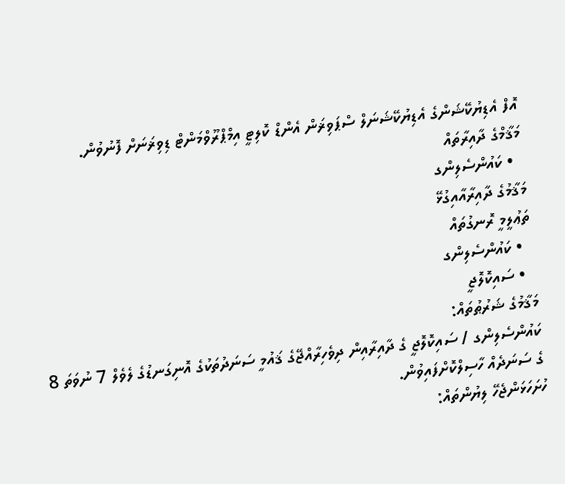އޮފް އެޑިޔުކޭޝަންގެ އެޑިޔުކޭޝަނަލް ސްޕަވިޜަން އެންޑް ކޮލިޓީ އިމްޕްރޫވްމަންޓް ޑިވިޜަނަށް ފޮނުވުން.
މަޤާމްގެ ދާއިރާތައް
  • ކައުންސެލިންގ
މަޤާމުގެ ދާއިރާއާއިގުޅޭ
ތަޢުލީމީ ރޮނގުތައް
  • ކައުންސެލިންގ
  • ސައިކޮލޮޖީ
މަޤާމުގެ ޝަރުޠުތައް:
ކައުންސެލިންގ / ސައިކޮލޮޖީ ގެ ދާއިރާއިން ދިވެހިރާއްޖޭގެ ޤައުމީ ސަނަދުތަކުގެ އޮނިގަނޑުގެ ލެވެލް 7 ނުވަތަ 8 ގެ ސަނަދެއް ހާސިލްކޮށްފައިވުން.
ހުށަހަޅަންޖެހޭ ލިޔުންތައް: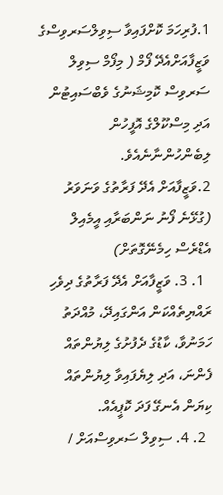1.ފުރިހަމަ ކޮށްފައިވާ ސިވިލްސަރވިސްގެ ވަޒީފާއަށްއެދޭ ފޯމް ( މިފޯމް ސިވިލް ސަރވިސް ކޮމިޝަނުގެ ވެބްސައިޓުން އަދި މިސްކޫލްގެ އޮފީހުން ލިބެންހުންނާނެއެވެ.
2.ވަޒީފާއަށް އެދޭ ފަރާތުގެ ވަނަވަރު (ގުޅޭނެ ފޯނު ނަންބަރާއި އީމެއިލް އެޑްރެސް ހިމެނޭގޮތަށް)
  1. 3. ވަޒީފާއަށް އެދޭ ފަރާތުގެ ދިވެހި ރައްޔިތެއްކަން އަންގައިދޭ، މުއްދަތު ހަމަނުވާ، ކާޑުގެ ދެފުށުގެ ލިޔުންތައް ފެންނަ، އަދި ލިޔެފައިވާ ލިޔުންތައް ކިޔަން އެނގޭ ފަދަ ކޮޕީއެއް.
  2. 4. ސިވިލް ސަރވިސްއަށް /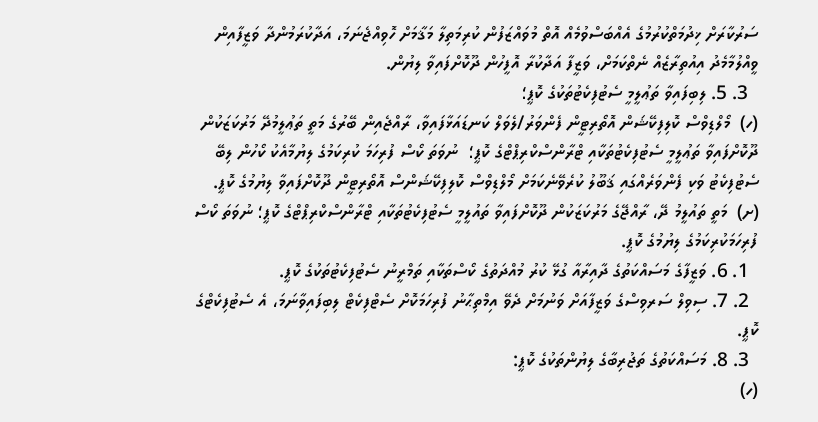ސަރުކާރަށް ޚިދުމަތްކުރުމުގެ އެއްބަސްވުމެއް އޮތް މުވައްޒަފުން ކުރިމަތިލާ މަޤާމަށް ހޮވިއްޖެނަމަ، އަދާކުރަމުންދާ ވަޒީފާއިން ވީއްލުމާމެދު އިއުތިރާޒެއް ނެތްކަމަށް، ވަޒީފާ އަދާކުރާ އޮފީހުން ދޫކޮށްފައިވާ ލިޔުން.
  3. 5. ލިބިފައިވާ ތަޢުލީމީ ސެޓުފިކެޓުތަކުގެ ކޮޕީ؛
(ހ)  މޯލްޑިވްސް ކޮލިފިކޭޝަން އޮތޯރިޓީން ފެންވަރު/ލެވަލް ކަނޑައަޅާފައިވާ، ރާއްޖެއިން ބޭރުގެ މަތީ ތަޢުލީމުދޭ މަރުކަޒަކުން ދޫކޮށްފައިވާ ތަޢުލީމީ ސެޓުފިކެޓުތަކާއި ޓްރާންސްކްރިޕްޓްގެ ކޮޕީ؛  ނުވަތަ ކޯސް ފުރިހަމަ ކުރިކަމުގެ ލިޔުމާއެކު ކޯހުން ލިބޭ ސެޓުފިކެޓު ވަކި ފެންވަރެއްގައި ޤަބޫލު ކުރެވޭނެކަމަށް މޯލްޑިވްސް ކޮލިފިކޭޝަންސް އޮތޯރިޓީން ދޫކޮށްފައިވާ ލިޔުމުގެ ކޮޕީ.
(ށ)  މަތީ ތައުލީމު ދޭ، ރާއްޖޭގެ މަރުކަޒަކުން ދޫކޮށްފައިވާ ތައުލީމީ ސެޓުފިކެޓުތަކާއި ޓްރާންސްކްރިޕްޓްގެ ކޮޕީ؛ ނުވަތަ ކޯސް ފުރިހަމަކުރިކަމުގެ ލިޔުމުގެ ކޮޕީ.
  1. 6. ވަޒީފާގެ މަސައްކަތުގެ ދާއިރާއާ ގުޅޭ ކުރު މުއްދަތުގެ ކޯސްތަކާއި ތަމްރީނު ސެޓުފިކެޓުތަކުގެ ކޮޕީ.
  2. 7. ސިވިލް ސަރވިސްގެ ވަޒީފާއަށް ވަނުމަށް ދެވޭ އިމްތިޙާނު ފުރިހަމަކޮށް ސެޓްފިކެޓް ލިބިފައިވާނަމަ، އެ ސެޓުފިކެޓްގެ ކޮޕީ.
  3. 8. މަސައްކަތުގެ ތަޖުރިބާގެ ލިޔުންތަކުގެ ކޮޕީ:
(ހ)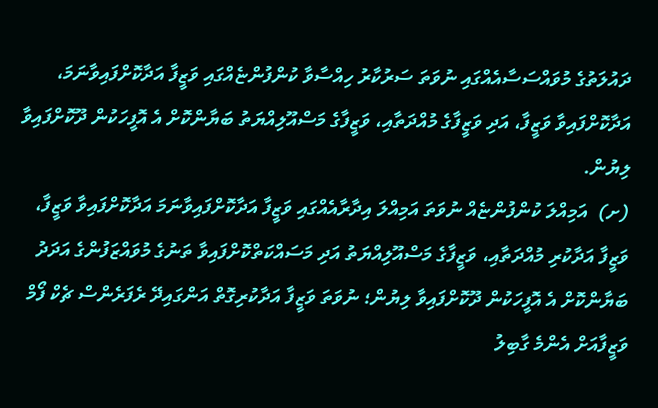ދައުލަތުގެ މުވައްސަސާއެއްގައި ނުވަތަ ސަރުކާރު ހިއްސާވާ ކުންފުންޏެއްގައި ވަޒީފާ އަދާކޮށްފައިވާނަމަ، އަދާކޮށްފައިވާ ވަޒީފާ، އަދި ވަޒީފާގެ މުއްދަތާއި، ވަޒީފާގެ މަސްއޫލިއްޔަތު ބަޔާންކޮށް އެ އޮފީހަކުން ދޫކޮށްފައިވާ ލިޔުން.
(ށ)  އަމިއްލަ ކުންފުންޏެއް ނުވަތަ އަމިއްލަ އިދާރާއެއްގައި ވަޒީފާ އަދާކޮށްފައިވާނަމަ އަދާކޮށްފައިވާ ވަޒީފާ، ވަޒީފާ އަދާކުރި މުއްދަތާއި، ވަޒީފާގެ މަސްއޫލިއްޔަތު އަދި މަސައްކަތްކޮށްފައިވާ ތަނުގެ މުވައްޒަފުންގެ އަދަދު ބަޔާންކޮށް އެ އޮފީހަކުން ދޫކޮށްފައިވާ ލިޔުން؛ ނުވަތަ ވަޒީފާ އަދާކުރިގޮތް އަންގައިދޭ ރެފަރެންސް ޗެކް ފޯމް
ވަޒީފާއަށް އެންމެ ގާބިލު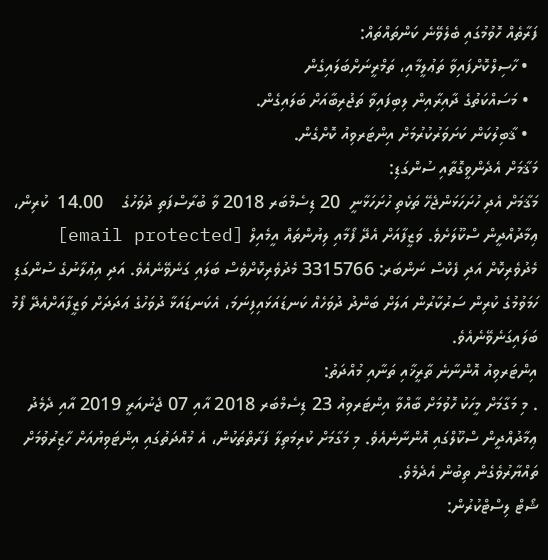ފަރާތެއް ހޮވުމުގައި ބެލެވޭނެ ކަންތައްތައް:
  • ހާސިލްކޮށްފައިވާ ތަޢުލީމާއި، ތަމްރީނަށްބަލައިގެން
  • މަސައްކަތުގެ ދާއިރާއިން ލިބިފައިވާ ތަޖުރިބާއަށް ބަލައިގެން.
  • ޤާބިލުކަން ކަށަވަރުކުރުމަށް އިންޓަރވިއު ކޮށްގެން.
މަޤާމަށް އެދެންވީގޮތާއި ސުންގަޑި:
މަޤާމަށް އެދި ހުށަހަޅަންޖެހޭ ތަކެތި ހުށަހަޅާނީ  20 ޑިސެމްބަރ 2018 ވާ ބުރާސްފަތި ދުވަހުގެ    14.00  ކުރިން، ޢިމާދުއްދީން ސްކޫލަށެވެ. ވަޒީފާއަށް އެދޭ ފޯމާއި ލިޔުންތައް އީމެއިލް [email protected]  މެދުވެރިކޮށް އަދި ފެކްސް ނަންބަރ: 3315766 މެދުވެރިކޮށްވެސް ބަލައި ގަނެވޭނެއެވެ. އަދި އިޢުލާނުގެ ސުންގަޑި ހަމަވުމުގެ ކުރިން ސަރުކާރުން އަލަށް ބަންދު ދުވަހެއް ކަނޑައަޅައިފިނަމަ، އެކަނޑައަޅާ ދުވަހުގެ ޢަދަދަށް ވަޒީފާއަށްއެދޭ ފޯމު ބަލައިގަނެވޭނެއެވެ.
އިންޓަރވިއު އޮންނާނެ ތާރީޚާއި ތަނާއި މުއްދަތު:
. މި މަގާމަށް މީހަކު ހޮވުމަށް ބާއްވާ އިންޓަރވިއު 23 ޑިސެމްބަރ 2018 އާއި 07 ޖެނުއަރީ 2019 އާއި ދެމެދު ޢިމާދުއްދީން ސްކޫލްގައި އޮންނާނެއެވެ. މި މަގާމަށް ކުރިމަތިލާ ފަރާތްތަކުން، އެ މުއްދަތުގައި އިންޓަވިޔުއަށް ހާޒިރުވުމަށް ތައްޔާރުވެގެން ތިބުން އެދެމެވެ.
ޝޯޓް ލިސްޓްކުރުން: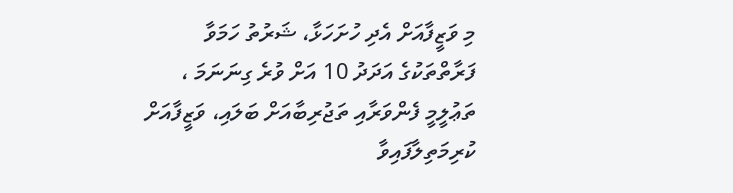މި ވަޒީފާއަށް އެދި ހުށަހަޅާ، ޝަރުތު ހަމަވާ ފަރާތްތަކުގެ އަދަދު 10 އަށް ވުރެ ގިނަނަމަ ، ތަޢުލީމީ ފެންވަރާއި ތަޖުރިބާއަށް ބަލައި، ވަޒީފާއަށް ކުރިމަތިލާފައިވާ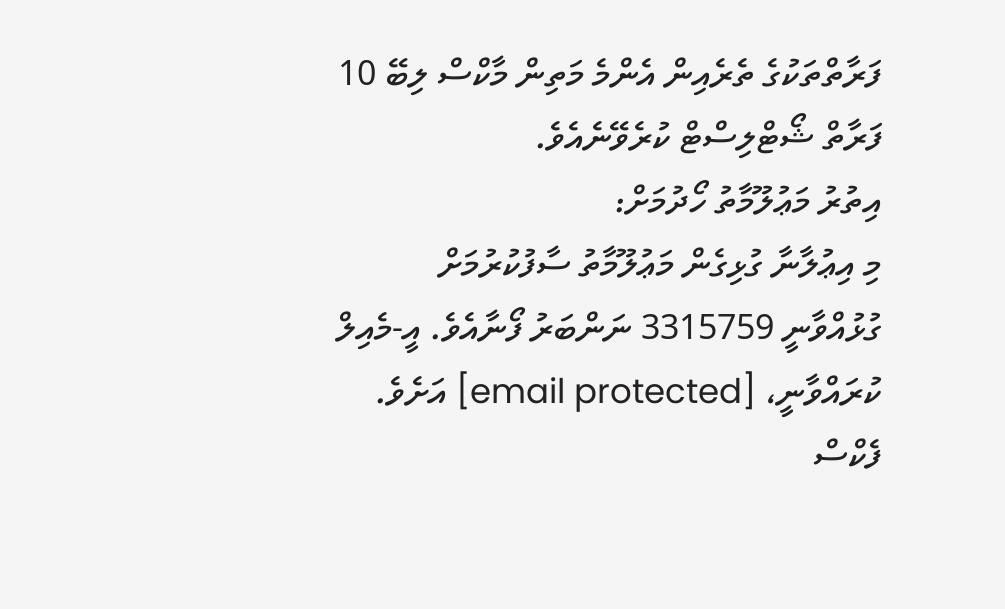ފަރާތްތަކުގެ ތެރެއިން އެންމެ މަތިން މާކްސް ލިބޭ 10 ފަރާތް ޝޯޓްލިސްޓް ކުރެވޭނެއެވެ.
އިތުރު މަޢުލޫމާތު ހޯދުމަށް:
މި އިޢުލާނާ ގުޅިގެން މަޢުލޫމާތު ސާފުކުރުމަށް ގުޅުއްވާނީ 3315759 ނަންބަރު ފޯނާއެވެ. އީ-މެއިލް ކުރައްވާނީ، [email protected] އަށެވެ.  ފެކްސް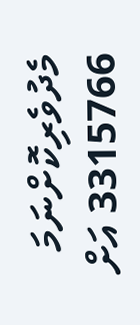މެދުވެރިކޮށްނަމަ 3315766 އަށް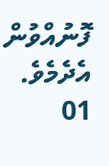ފޮނުއްވުން އެދެމެވެ.
01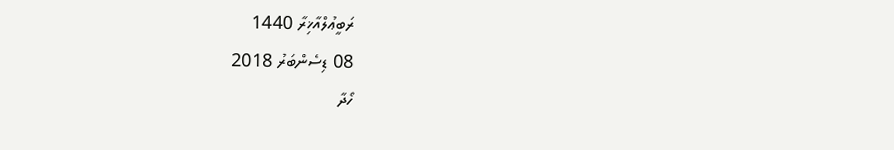ރަބީޢުލްއާޚިރާ 1440
08 ޑިސެންބަރު 2018
ހޯދާ